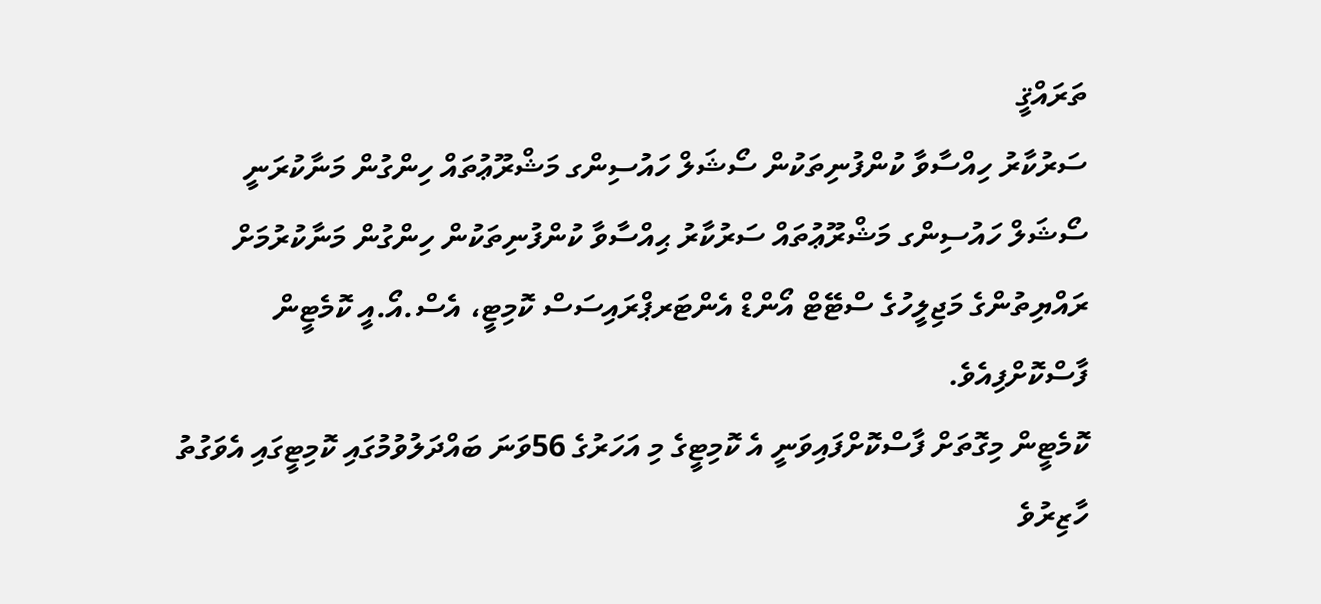ތަރައްޤީ
ސަރުކާރު ހިއްސާވާ ކުންފުނިތަކުން ސޯޝަލް ހައުސިންގ މަޝްރޫޢުތައް ހިންގުން މަނާކުރަނީ
ސޯޝަލް ހައުސިންގ މަޝްރޫޢުތައް ސަރުކާރު ޙިއްސާވާ ކުންފުނިތަކުން ހިންގުން މަނާކުރުމަށް ރައްޔިތުންގެ މަޖިލީހުގެ ސްޓޭޓް އޯންޑް އެންޓަރޕްރައިސަސް ކޮމިޓީ، އެސް.އޯ.އީ ކޮމެޓީން ފާސްކޮށްފިއެވެ.
ކޮމެޓީން މިގޮތަށް ފާސްކޮށްފައިވަނީ އެ ކޮމިޓީގެ މި އަހަރުގެ 56ވަނަ ބައްދަލުވުމުގައި ކޮމިޓީގައި އެވަގުތު ހާޒިރުވެ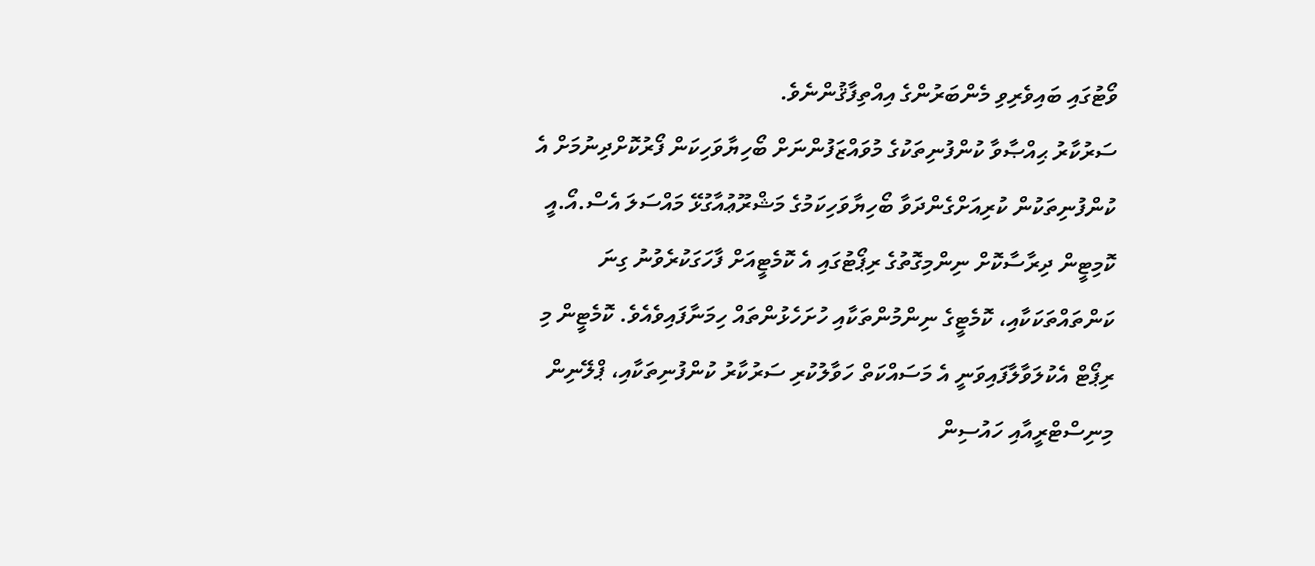ވޯޓުގައި ބައިވެރިވި މެންބަރުންގެ އިއްތިފާޤުންނެވެ.
ސަރުކާރު ޙިއްޞާވާ ކުންފުނިތަކުގެ މުވައްޒަފުންނަށް ބޯހިޔާވަހިކަން ފޯރުކޮށްދިނުމަށް އެ ކުންފުނިތަކުން ކުރިއަށްގެންދަވާ ބޯހިޔާވަހިކަމުގެ މަޝްރޫޢުއާގުޅޭ މައްސަލަ އެސް.އޯ.އީ ކޮމިޓީން ދިރާސާކޮށް ނިންމިގޮތުގެ ރިޕޯޓުގައި އެ ކޮމެޓީއަށް ފާހަގަކުރެވުނު ގިނަ ކަންތައްތަކަކާއި، ކޮމެޓީގެ ނިންމުންތަކާއި ހުށަހެޅުންތައް ހިމަނާފައިވެއެވެ. ކޮމެޓީން މި ރިޕޯޓް އެކުލަވާލާފައިވަނީ އެ މަސައްކަތް ހަވާލުކުރި ސަރުކާރު ކުންފުނިތަކާއި، ޕްލޭނިން މިނިސްޓްރީއާއި ހައުސިން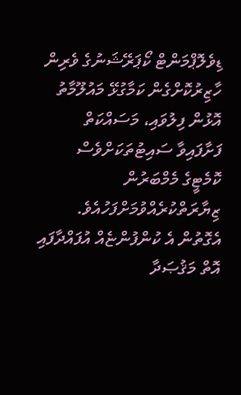ޑިވެލޮޕްމަންޓް ކޯޕަރޭޝަނުގެ ވެރިން ހާޒިރުކޮށްގެން ކަމާގުޅޭ މައުލޫމާތު އޮޅުން ފިލުވައި، މަސައްކަތް ފަށާފައިވާ ސައިޓުތަކަށްވެސް ކޮމެޓީގެ މެމްބަރުން ޒިޔާރަތްކުރެއްވުމަށްފަހުއެވެ.
އެގޮތުން އެ ކުންފުންޏެއް އުފައްދާފައި އޮތް މަޤުޞަދާ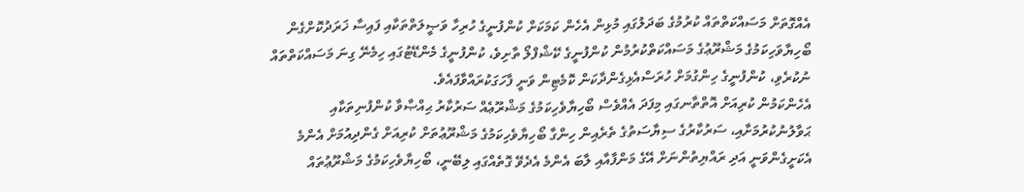އެއްގޮތަށް މަސައްކަތްތައް ކުރުމުގެ ބަދަލުގައި މުޅިން އެހެން ކަމަކަށް ކުންފުނީގެ ހުރިހާ ވަޞީލަތްތަކާއި ފައިސާ ޚަރަދުކޮށްގެން ބޯހިޔާވަހިކަމުގެ މަޝްރޫޢުގެ މަސައްކަތްކުރުމުން ކުންފުނީގެ ކޭޝްފްލޯ ތާށިވެ، ކުންފުނީގެ މެންޑޭޓުގައި ހިމެނޭ ގިނަ މަސައްކަތްތައް ނުކުރެވި، ކުންފުނީގެ ހިންގުމަށް ހުރަސްއެޅިގެންދާކަން ކޮމެޓިން ވަނީ ފާހަގަކުރައްވާފައެވެ.
އެހެންކަމުން ކުރިއަށް އޮތްތާނގައި މިފަދަ އެއްވެސް ބޯހިޔާވެހިކަމުގެ މަޝްރޫޢެއް ސަރުކާރު ޙިއްޞާވާ ކުންފުނިތަކާއި ޙަވާލުނުކުރުމަށާއި، ސަރުކާރުގެ ސިޔާސަތުގެ ތެރެއިން ހިންގާ ބޯހިޔާވެހިކަމުގެ މަޝްރޫޢުތަށް ކުރިއަށް ގެންދިއުމަށް އެންމެ އެކަށީގެންވަނީ އަދި ރައްޔިތުންނަށް އޭގެ މަންފާއާއި ލާބަ އެންމެ އެދެވޭ ގޮތެއްގައި ލިބޭނީ، ބޯހިޔާވެހިކަމުގެ މަޝްރޫޢުތައް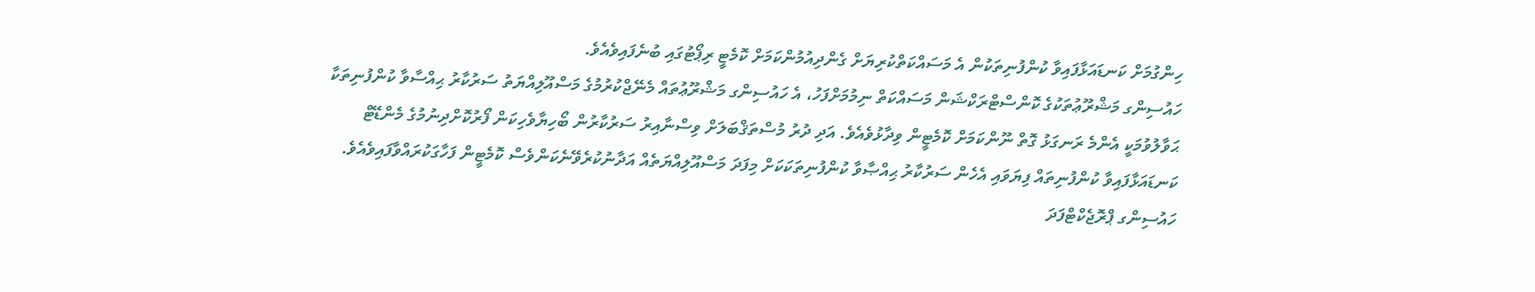ހިންގުމަށް ކަނޑައަޅާފައިވާ ކުންފުނިތަކުން އެ މަސައްކަތްކުރިޔަށް ގެންދިއުމުންކަމަށް ކޮމެޓީ ރިޕޯޓުގައި ބުނެފައިވެއެވެ.
ހައުސިންގ މަޝްރޫޢުތަކުގެ ކޮންސްޓްރަކްޝަން މަސައްކަތް ނިމުމަށްފަހު، އެ ހައުސިންގ މަޝްރޫޢުތައް މެނޭޖްކުރުމުގެ މަސްއޫލިއްޔަތު ސަރުކާރު ޙިއްސާވާ ކުންފުނިތަކާ ޙަވާލުވުމަކީ އެންމެ ރަނގަޅު ގޮތް ނޫންކަމަށް ކޮމެޓީން ވިދާޅުވެއެވެ. އަދި ދުރު މުސްތަޤްބަލަށް ވިސްނާއިރު ސަރުކާރުން ބޯހިޔާވެހިކަން ފޯރުކޮށްދިނުމުގެ މެންޑޭޓް ކަނޑައަޅާފައިވާ ކުންފުނިތައް ފިޔަވައި އެހެން ސަރުކާރު ޙިއްޞާވާ ކުންފުނިތަކަކަށް މިފަދަ މަސްއޫލިއްޔަތެއް އަދާނުކުރެވޭނެކަންވެސް ކޮމެޓީން ފަހާގަކުރައްވާފައިވެއެވެ.
ހައުސިންގ ޕްރޮޖެކްޓްފަދަ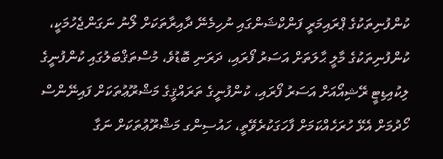ކުންފުނިތަކުގެ ޕްރައިމަރީ ފަންކްޝަންގައި ނުހިމެނޭ ދާއިރާތަކަށް ލޯނު ނަގަންޖެހުމަކީ، ކުންފުނިތަކުގެ މާލީ ޙާލަތަށް އަސަރު ފޯރައި، ދަރަނި ބޮޑުވެ، މުސްތަޤްބަލުގައި ކުންފުނީގެ ލިކުއިޑިޓީ ރޭޝިއޯއަށް އަސަރު ފޯރައި، ކުންފުނީގެ ތަރައްޤީގެ މަޝްރޫޢުތަކަށް ފައިނޭންސް ހޯދުމަށް އެޅޭ ހުރަހެއްކަމަށް ފާހަގަކުރެވޭތީ، ހައުސިންގ މަޝްރޫޢުތަކަށް ނަގާ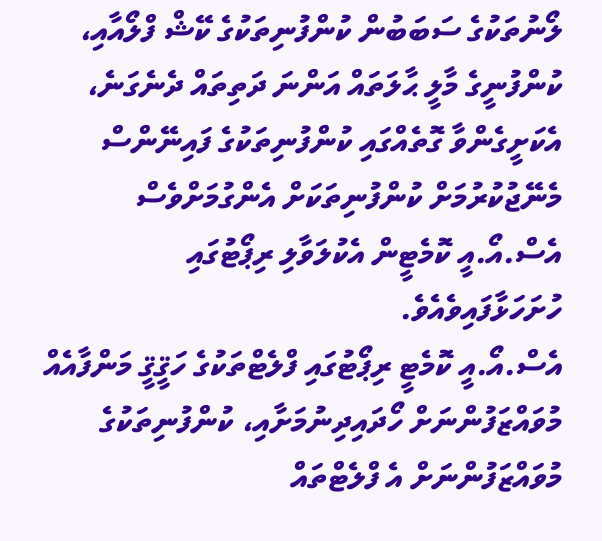ލޯނުތަކުގެ ސަބަބުން ކުންފުނިތަކުގެ ކޭޝް ފްލޯއާއި، ކުންފުނީގެ މާލީ ޙާލަތައް އަންނަ ދަތިތައް ދެނެގަނެ، އެކަށީގެންވާ ގޮތެއްގައި ކުންފުނިތަކުގެ ފައިނޭންސް މެނޭޖުކުރުމަށް ކުންފުނިތަކަށް އެންގުމަށްވެސް އެސް.އޯ.އީ ކޮމެޓީން އެކުލަވާލި ރިޕޯޓުގައި ހުށަހަޅާފައިވެއެވެ.
އެސް.އޯ.އީ ކޮމެޓީ ރިޕޯޓުގައި ފްލެޓްތަކުގެ ހަޤީޤީ މަންފާއެއް މުވައްޒަފުންނަށް ހޯދައިދިނުމަށާއި، ކުންފުނިތަކުގެ މުވައްޒަފުންނަށް އެ ފްލެޓްތައް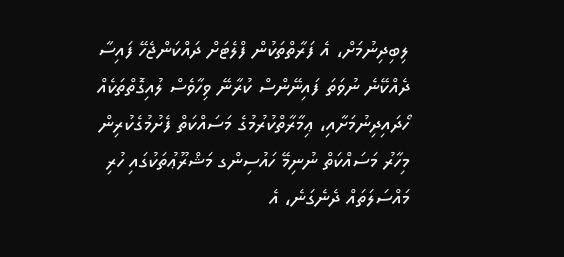ލިބިދިނުމަށް، އެ ފަރާތްތަކުން ފްލެޓަށް ދައްކަންޖެހޭ ފައިސާ ދެއްކޭނެ ނުވަތަ ފައިނޭންސް ކުރާނޭ ވިހާވެސް ލުއިގޮތްތަކެއް ހޯދައިދިނުމަށާއި، ޢިމާރާތްކުރުމުގެ މަސައްކަތް ފެށުމުގެކުރިން މިހާރު މަސައްކަތް ނުނިމޭ ހައުސިންގ މަޝްރޫޢުތަކުގައި ހުރި މައްސަލަތައް ދެނެގަނެ، އެ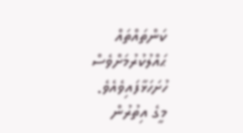ކަންތައްތައް ޙައްލުކުރުމަށްވެސް ހުށަހަޅާފައިވެއެވެ.
މީގެ އިތުރުން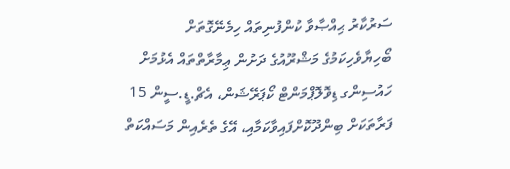ސަރުކާރު ޙިއްޞާވާ ކުންފުނިތައް ހިމެނޭގޮތަށް ބޯހިޔާވެހިކަމުގެ މަޝްރޫއުގެ ދަށުން ޢިމާރާތްތައް އެޅުމަށް ހައުސިންގ ޑިވޮލޮޕްމަންޓް ކޯޕަރޭޝަން، އެޗް.ޑީ.ސީން 15 ފަރާތަކަށް ބިންދޫކޮށްފައިވާކަމާއި، އޭގެ ތެރެއިން މަސައްކަތް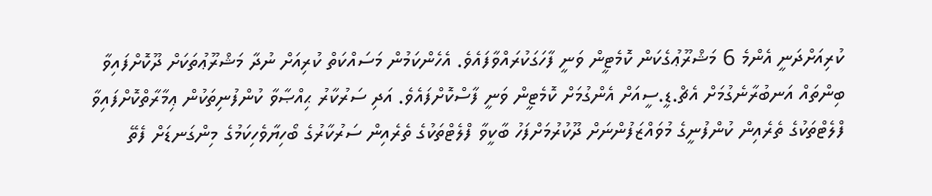ކުރިއަށްދަނީ އެންމެ 6 މަޝްރޫޢުގެކަން ކޮމެޓީން ވަނީ ފާހަގަކުރައްވާފައެވެ. އެހެންކަމުން މަސައްކަތް ކުރިއަށް ނުދާ މަޝްރޫޢުތަކަށް ދޫކޮށްފައިވާ ބިންތައް އަނބުރާނެގުމަށް އެޗް.ޑީ.ސީއަށް އެންގުމަށް ކޮމެޓީން ވަނީ ފާސްކޮށްފައެވެ. އަދި ސަރުކާރު ޙިއްޞާވާ ކުންފުނިތަކުން ޢިމާރާތްކޮށްފައިވާ ފްލެޓްތަކުގެ ތެރެއިން ކުންފުނީގެ މުވައްޒަފުންނަށް ދޫކުރުމަށްފަހު ބާކީވާ ފްލެޓްތަކުގެ ތެރެއިން ސަރުކާރުގެ ބޯހިޔާވެހިކަމުގެ މިންގަނޑަށް ފެތޭ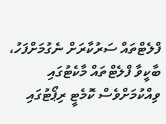ފްލެޓްތައް ސަރުކާރަށް ނެގުމަށްފަހު، ބާކީވާ ފްލެޓްތައް މާކެޓުގައި ވިއްކުމަށްވެސް ކޮމެޓީ ރިޕޯޓުގައި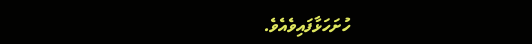ހުށަހަޅާފައިވެއެވެ.